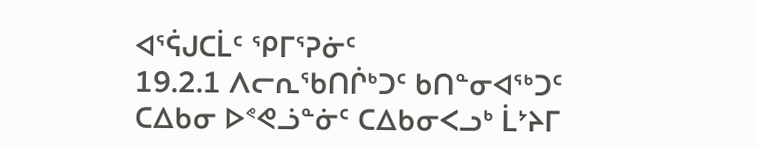ᐊᕐᕌᒍᑕᒫᑦ ᕿᒥᕐᕈᓃᑦ
19.2.1 ᐱᓕᕆᖃᑎᒌᒃᑐᑦ ᑲᑎᓐᓂᐊᖅᑐᑦ ᑕᐃᑲᓂ ᐅᕝᕙᓘᓐᓃᑦ ᑕᐃᑲᓂᐸᓗᒃ ᒫᔾᔨᒥ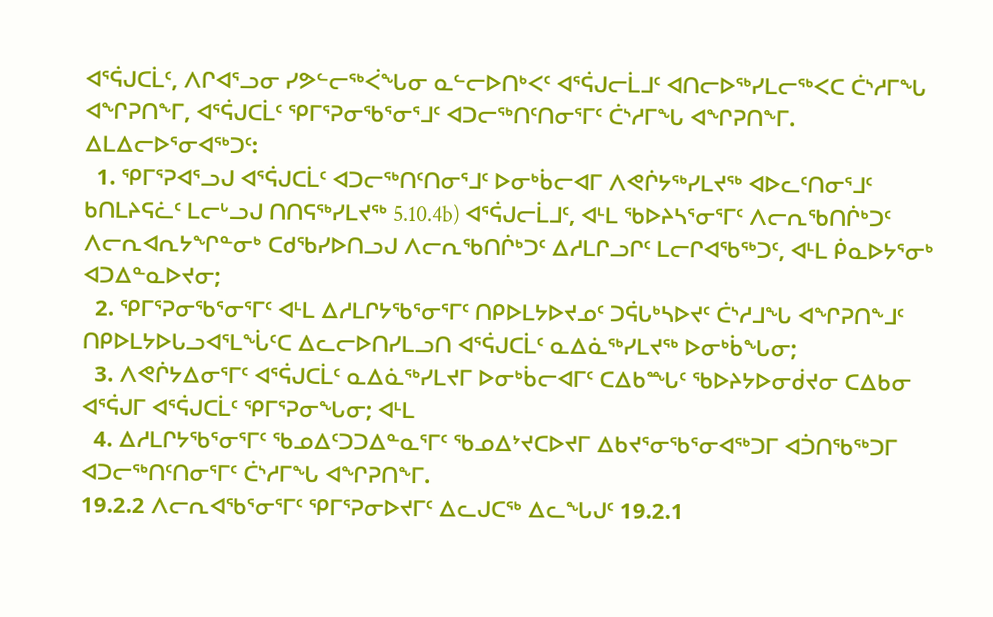ᐊᕐᕌᒍᑕᒫᑦ, ᐱᒋᐊᕐᓗᓂ ᓯᕗᓪᓕᖅᐹᖓᓂ ᓇᓪᓕᐅᑎᒃᐸᑦ ᐊᕐᕌᒍᓕᒫᒧᑦ ᐊᑎᓕᐅᖅᓯᒪᓕᖅᐸᑕ ᑖᔅᓱᒥᖓ ᐊᖏᕈᑎᖕᒥ, ᐊᕐᕌᒍᑕᒫᑦ ᕿᒥᕐᕈᓂᖃᕐᓂᕐᒧᑦ ᐊᑐᓕᖅᑎᑦᑎᓂᕐᒥᑦ ᑖᔅᓱᒥᖓ ᐊᖏᕈᑎᖕᒥ. ᐃᒪᐃᓕᐅᕐᓂᐊᖅᑐᑦ:
  1. ᕿᒥᕐᕈᐊᕐᓗᒍ ᐊᕐᕌᒍᑕᒫᑦ ᐊᑐᓕᖅᑎᑦᑎᓂᕐᒧᑦ ᐅᓂᒃᑳᓕᐊᒥ ᐱᕙᒌᔭᖅᓯᒪᔪᖅ ᐊᐅᓚᑦᑎᓂᕐᒧᑦ ᑲᑎᒪᔨᕋᓛᑦ ᒪᓕᒡᓗᒍ ᑎᑎᕋᖅᓯᒪᔪᖅ 5.10.4b) ᐊᕐᕌᒍᓕᒫᒧᑦ, ᐊᒻᒪ ᖃᐅᔨᓴᕐᓂᕐᒥᑦ ᐱᓕᕆᖃᑎᒌᒃᑐᑦ ᐱᓕᕆᐊᕆᔭᖏᓐᓂᒃ ᑕᑯᖃᓯᐅᑎᓗᒍ ᐱᓕᕆᖃᑎᒌᒃᑐᑦ ᐃᓱᒪᒋᓗᒋᑦ ᒪᓕᒋᐊᖃᖅᑐᑦ, ᐊᒻᒪ ᑮᓇᐅᔭᕐᓂᒃ ᐊᑐᐃᓐᓇᐅᔪᓂ;
  2. ᕿᒥᕐᕈᓂᖃᕐᓂᕐᒥᑦ ᐊᒻᒪ ᐃᓱᒪᒋᔭᖃᕐᓂᕐᒥᑦ ᑎᑭᐅᒪᔭᐅᔪᓄᑦ ᑐᕌᒐᒃᓴᐅᔪᑦ ᑖᔅᓱᒧᖓ ᐊᖏᕈᑎᖕᒧᑦ ᑎᑭᐅᒪᔭᐅᒐᓗᐊᕐᒪᖔᑦᑕ ᐃᓚᓕᐅᑎᓯᒪᓗᑎ ᐊᕐᕌᒍᑕᒫᑦ ᓇᐃᓈᖅᓯᒪᔪᖅ ᐅᓂᒃᑳᖓᓂ;
  3. ᐱᕙᒌᔭᐃᓂᕐᒥᑦ ᐊᕐᕌᒍᑕᒫᑦ ᓇᐃᓈᖅᓯᒪᔪᒥ ᐅᓂᒃᑳᓕᐊᒥᑦ ᑕᐃᑲᙵᑦ ᖃᐅᔨᔭᐅᓂᑰᔪᓂ ᑕᐃᑲᓂ ᐊᕐᕌᒍᒥ ᐊᕐᕌᒍᑕᒫᑦ ᕿᒥᕐᕈᓂᖓᓂ; ᐊᒻᒪ
  4. ᐃᓱᒪᒋᔭᖃᕐᓂᕐᒥᑦ ᖃᓄᐃᑦᑐᑐᐃᓐᓇᕐᒥᑦ ᖃᓄᐃᔾᔪᑕᐅᔪᒥ ᐃᑲᔪᕐᓂᖃᕐᓂᐊᖅᑐᒥ ᐊᑑᑎᖃᖅᑐᒥ ᐊᑐᓕᖅᑎᑦᑎᓂᕐᒥᑦ ᑖᔅᓱᒥᖓ ᐊᖏᕈᑎᖕᒥ.
19.2.2 ᐱᓕᕆᐊᖃᕐᓂᕐᒥᑦ ᕿᒥᕐᕈᓂᐅᔪᒥᑦ ᐃᓚᒍᑕᖅ ᐃᓚᖓᒍᑦ 19.2.1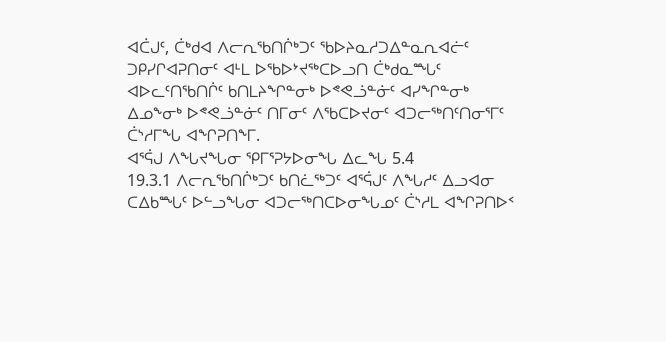ᐊᑖᒍᑦ, ᑖᒃᑯᐊ ᐱᓕᕆᖃᑎᒌᒃᑐᑦ ᖃᐅᔨᓇᓱᑐᐃᓐᓇᕆᐊᓖᑦ ᑐᑭᓯᒋᐊᕈᑎᓂᑦ ᐊᒻᒪ ᐅᖃᐅᔾᔪᖅᑕᐅᓗᑎ ᑖᒃᑯᓇᙵᑦ ᐊᐅᓚᑦᑎᖃᑎᒌᑦ ᑲᑎᒪᔨᖏᓐᓂᒃ ᐅᕝᕙᓘᓐᓃᑦ ᐊᓯᖏᓐᓂᒃ ᐃᓄᖕᓂᒃ ᐅᕝᕙᓘᓐᓃᑦ ᑎᒥᓂᑦ ᐱᖃᑕᐅᔪᓂᑦ ᐊᑐᓕᖅᑎᑦᑎᓂᕐᒥᑦ ᑖᔅᓱᒥᖓ ᐊᖏᕈᑎᖕᒥ.
ᐊᕐᕌᒍ ᐱᖓᔪᖓᓂ ᕿᒥᕐᕈᔭᐅᓂᖓ ᐃᓚᖓ 5.4
19.3.1 ᐱᓕᕆᖃᑎᒌᒃᑐᑦ ᑲᑎᓛᖅᑐᑦ ᐊᕐᕌᒍᑦ ᐱᖓᓱᑦ ᐃᓗᐊᓂ ᑕᐃᑲᙵᑦ ᐅᓪᓗᖓᓂ ᐊᑐᓕᖅᑎᑕᐅᓂᖓᓄᑦ ᑖᔅᓱᒪ ᐊᖏᕈᑎᐅᑉ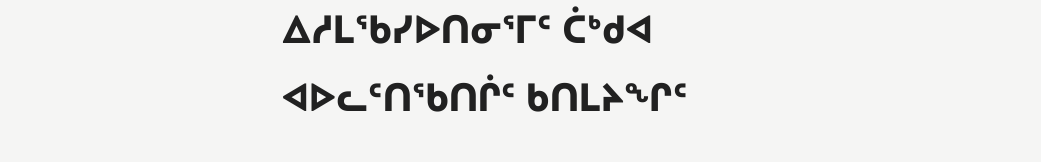ᐃᓱᒪᖃᓯᐅᑎᓂᕐᒥᑦ ᑖᒃᑯᐊ ᐊᐅᓚᑦᑎᖃᑎᒌᑦ ᑲᑎᒪᔨᖏᑦ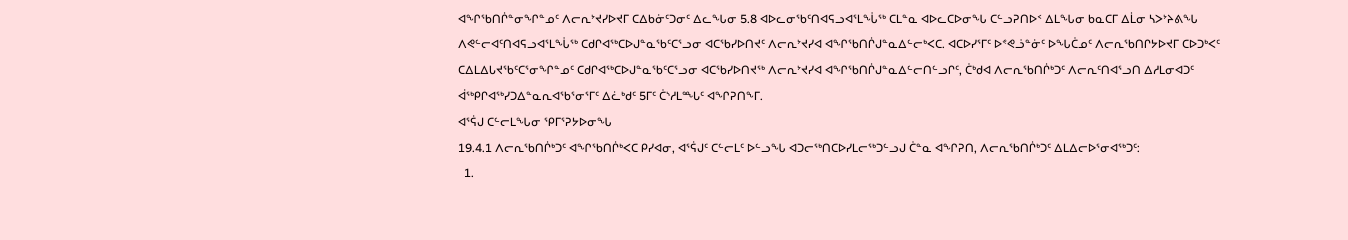ᐊᖏᖃᑎᒌᓐᓂᖏᓐᓄᑦ ᐱᓕᕆᔾᔪᓯᐅᔪᒥ ᑕᐃᑲᓃᑦᑐᓂᑦ ᐃᓚᖓᓂ 5.8 ᐊᐅᓚᓂᖃᑦᑎᐊᕋᓗᐊᕐᒪᖔᖅ ᑕᒪᓐᓇ ᐊᐅᓚᑕᐅᓂᖓ ᑕᓪᓗᕈᑎᐅᑉ ᐃᒪᖓᓂ ᑲᓇᑕᒥ ᐃᒫᓂ ᓴᐳᔾᔨᕕᖓ ᐱᕙᓪᓕᐊᑦᑎᐊᕋᓗᐊᕐᒪᖔᖅ ᑕᑯᒋᐊᖅᑕᐅᒍᓐᓇᖃᑦᑕᕐᓗᓂ ᐊᑕᖃᓯᐅᑎᔪᑦ ᐱᓕᕆᔾᔪᓯᐊ ᐊᖏᖃᑎᒌᒍᓐᓇᐃᓪᓕᒃᐸᑕ. ᐊᑕᐅᓯᕐᒥᑦ ᐅᕝᕙᓘᓐᓃᑦ ᐅᖓᑖᓄᑦ ᐱᓕᕆᖃᑎᒋᔭᐅᔪᒥ ᑕᐅᑐᒃᐸᑦ ᑕᐃᒪᐃᒐᔪᖃᑦᑕᕐᓂᖏᓐᓄᑦ ᑕᑯᒋᐊᖅᑕᐅᒍᓐᓇᖃᑦᑕᕐᓗᓂ ᐊᑕᖃᓯᐅᑎᔪᖅ ᐱᓕᕆᔾᔪᓯᐊ ᐊᖏᖃᑎᒌᒍᓐᓇᐃᓪᓕᑎᓪᓗᒋᑦ, ᑖᒃᑯᐊ ᐱᓕᕆᖃᑎᒌᒃᑐᑦ ᐱᓕᕆᑦᑎᐊᕐᓗᑎ ᐃᓱᒪᓂᐊᑐᑦ ᐋᖅᑭᒋᐊᖅᓯᑐᐃᓐᓇᕆᐊᖃᕐᓂᕐᒥᑦ ᐃᓛᒃᑯᑦ 5ᒥᑦ ᑖᔅᓱᒪᙵᑦ ᐊᖏᕈᑎᖕᒥ.
ᐊᕐᕌᒍ ᑕᓪᓕᒪᖓᓂ ᕿᒥᕐᕈᔭᐅᓂᖓ
19.4.1 ᐱᓕᕆᖃᑎᒌᒃᑐᑦ ᐊᖏᖃᑎᒌᒃᐸᑕ ᑭᓯᐊᓂ, ᐊᕐᕌᒍᑦ ᑕᓪᓕᒪᑦ ᐅᓪᓗᖓ ᐊᑐᓕᖅᑎᑕᐅᓯᒪᓕᖅᑐᓪᓗᒍ ᑖᓐᓇ ᐊᖏᕈᑎ, ᐱᓕᕆᖃᑎᒌᒃᑐᑦ ᐃᒪᐃᓕᐅᕐᓂᐊᖅᑐᑦ:
  1.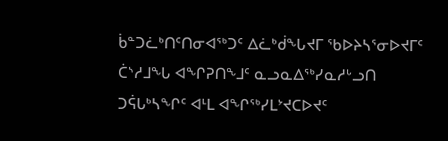ᑳᓐᑐᓛᒃᑎᑦᑎᓂᐊᖅᑐᑦ ᐃᓛᒃᑰᖓᔪᒥ ᖃᐅᔨᓴᕐᓂᐅᔪᒥᑦ ᑖᔅᓱᒧᖓ ᐊᖏᕈᑎᖕᒧᑦ ᓇᓗᓇᐃᖅᓯᓇᓱᒡᓗᑎ ᑐᕌᒐᒃᓴᖏᑦ ᐊᒻᒪ ᐊᖏᖅᓯᒪᔾᔪᑕᐅᔪᑦ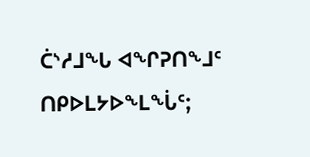ᑖᔅᓱᒧᖓ ᐊᖏᕈᑎᖕᒧᑦ ᑎᑭᐅᒪᔭᐅᖕᒪᖔᑦ;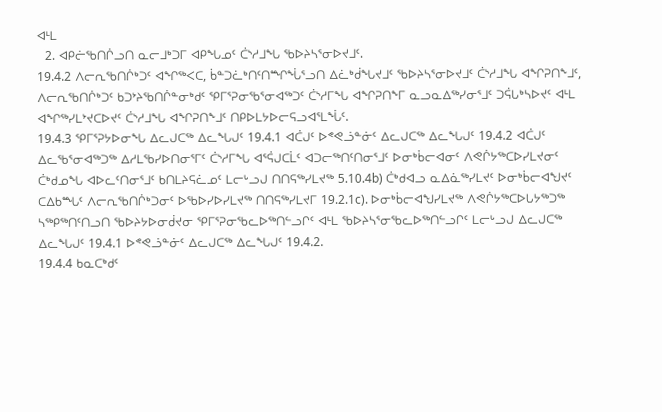ᐊᒻᒪ
  2. ᐊᑭᓖᖃᑎᒌᓗᑎ ᓇᓕᒧᒃᑐᒥ ᐊᑭᖓᓄᑦ ᑖᔅᓱᒧᖓ ᖃᐅᔨᓴᕐᓂᐅᔪᒧᑦ.
19.4.2 ᐱᓕᕆᖃᑎᒌᒃᑐᑦ ᐊᖏᖅᐸᑕ, ᑳᓐᑐᓛᒃᑎᑦᑎᙱᖔᕐᓗᑎ ᐃᓛᒃᑰᖓᔪᒧᑦ ᖃᐅᔨᓴᕐᓂᐅᔪᒧᑦ ᑖᔅᓱᒧᖓ ᐊᖏᕈᑎᖕᒧᑦ, ᐱᓕᕆᖃᑎᒌᒃᑐᑦ ᑲᑐᔾᔨᖃᑎᒌᓐᓂᒃᑯᑦ ᕿᒥᕐᕈᓂᖃᕐᓂᐊᖅᑐᑦ ᑖᔅᓱᒥᖓ ᐊᖏᕈᑎᖕᒥ ᓇᓗᓇᐃᖅᓯᓂᕐᒧᑦ ᑐᕌᒐᒃᓴᐅᔪᑦ ᐊᒻᒪ ᐊᖏᖅᓯᒪᔾᔪᑕᐅᔪᑦ ᑖᔅᓱᒧᖓ ᐊᖏᕈᑎᖕᒧᑦ ᑎᑭᐅᒪᔭᐅᓕᕋᓗᐊᕐᒪᖔᑦ.
19.4.3 ᕿᒥᕐᕈᔭᐅᓂᖓ ᐃᓚᒍᑕᖅ ᐃᓚᖓᒍᑦ 19.4.1 ᐊᑖᒍᑦ ᐅᕝᕙᓘᓐᓃᑦ ᐃᓚᒍᑕᖅ ᐃᓚᖓᒍᑦ 19.4.2 ᐊᑖᒍᑦ ᐃᓚᖃᕐᓂᐊᖅᑐᖅ ᐃᓱᒪᖃᓯᐅᑎᓂᕐᒥᑦ ᑖᔅᓱᒥᖓ ᐊᕐᕌᒍᑕᒫᑦ ᐊᑐᓕᖅᑎᑦᑎᓂᕐᒧᑦ ᐅᓂᒃᑳᓕᐊᓂᑦ ᐱᕙᒌᔭᖅᑕᐅᓯᒪᔪᓂᑦ ᑖᒃᑯᓄᖓ ᐊᐅᓚᑦᑎᓂᕐᒧᑦ ᑲᑎᒪᔨᕋᓛᓄᑦ ᒪᓕᒡᓗᒍ ᑎᑎᕋᖅᓯᒪᔪᖅ 5.10.4b) ᑖᒃᑯᐊᓗ ᓇᐃᓈᖅᓯᒪᔪᑦ ᐅᓂᒃᑳᓕᐊᖑᔪᑦ ᑕᐃᑲᙵᑦ ᐱᓕᕆᖃᑎᒌᒃᑐᓂᑦ ᐅᖃᐅᓯᐅᓯᒪᔪᖅ ᑎᑎᕋᖅᓯᒪᔪᒥ 19.2.1c). ᐅᓂᒃᑳᓕᐊᖑᓯᒪᔪᖅ ᐱᕙᒌᔭᖅᑕᐅᒐᔭᖅᑐᖅ ᓴᖅᑭᖅᑎᑦᑎᓗᑎ ᖃᐅᔨᔭᐅᓂᑰᔪᓂ ᕿᒥᕐᕈᓂᖃᓚᐅᖅᑎᓪᓗᒋᑦ ᐊᒻᒪ ᖃᐅᔨᓴᕐᓂᖃᓚᐅᖅᑎᓪᓗᒋᑦ ᒪᓕᒡᓗᒍ ᐃᓚᒍᑕᖅ ᐃᓚᖓᒍᑦ 19.4.1 ᐅᕝᕙᓘᓐᓃᑦ ᐃᓚᒍᑕᖅ ᐃᓚᖓᒍᑦ 19.4.2.
19.4.4 ᑲᓇᑕᒃᑯᑦ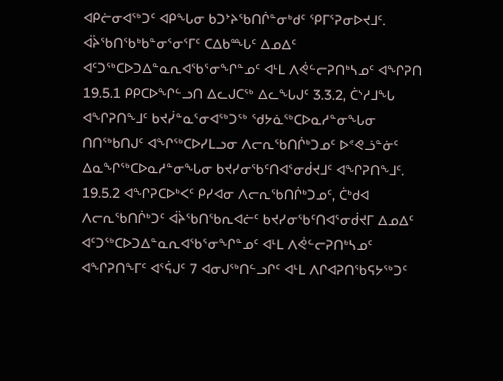ᐊᑭᓖᓂᐊᖅᑐᑦ ᐊᑭᖓᓂ ᑲᑐᔾᔨᖃᑎᒌᓐᓂᒃᑯᑦ ᕿᒥᕐᕈᓂᐅᔪᒧᑦ.
ᐋᔩᖃᑎᖃᒃᑲᓐᓂᕐᓂᕐᒥᑦ ᑕᐃᑲᙵᑦ ᐃᓄᐃᑦ ᐊᑦᑐᖅᑕᐅᑐᐃᓐᓇᕆᐊᖃᕐᓂᖏᓐᓄᑦ ᐊᒻᒪ ᐱᕚᓪᓕᕈᑎᒃᓴᓄᑦ ᐊᖏᕈᑎ
19.5.1 ᑭᑭᑕᐅᖏᓪᓗᑎ ᐃᓚᒍᑕᖅ ᐃᓚᖓᒍᑦ 3.3.2, ᑖᔅᓱᒧᖓ ᐊᖏᕈᑎᖕᒧᑦ ᑲᔪᓰᓐᓇᕐᓂᐊᖅᑐᖅ ᖁᔭᓈᖅᑕᐅᓇᓱᓐᓂᖓᓂ ᑎᑎᖅᑲᑎᒍᑦ ᐊᖏᖅᑕᐅᓯᒪᓗᓂ ᐱᓕᕆᖃᑎᒌᒃᑐᓄᑦ ᐅᕝᕙᓘᓐᓃᑦ ᐃᓇᖏᖅᑕᐅᓇᓱᓐᓂᖓᓂ ᑲᔪᓯᓂᖃᑦᑎᐊᕐᓂᑰᔪᒧᑦ ᐊᖏᕈᑎᖕᒧᑦ.
19.5.2 ᐊᖏᕈᑕᐅᒃᐸᑦ ᑭᓯᐊᓂ ᐱᓕᕆᖃᑎᒌᒃᑐᓄᑦ, ᑖᒃᑯᐊ ᐱᓕᕆᖃᑎᒌᒃᑐᑦ ᐋᔩᖃᑎᖃᕆᐊᓖᑦ ᑲᔪᓯᓂᖃᑦᑎᐊᕐᓂᑰᔪᒥ ᐃᓄᐃᑦ ᐊᑦᑐᖅᑕᐅᑐᐃᓐᓇᕆᐊᖃᕐᓂᖏᓐᓄᑦ ᐊᒻᒪ ᐱᕚᓪᓕᕈᑎᒃᓴᓄᑦ ᐊᖏᕈᑎᖕᒥᑦ ᐊᕐᕌᒍᑦ 7 ᐊᓂᒍᖅᑎᓪᓗᒋᑦ ᐊᒻᒪ ᐱᒋᐊᕈᑎᖃᕋᔭᖅᑐᑦ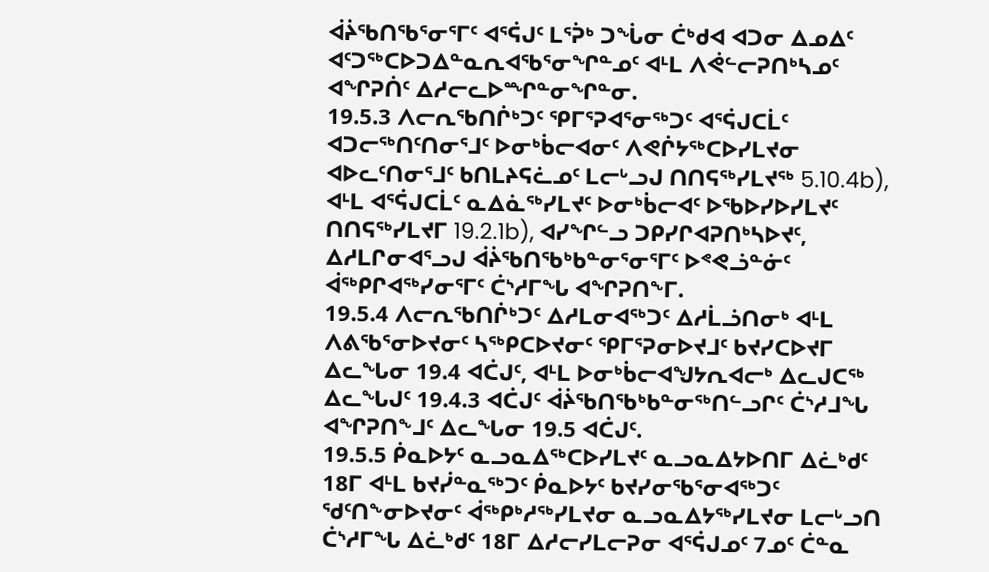ᐋᔩᖃᑎᖃᕐᓂᕐᒥᑦ ᐊᕐᕌᒍᑦ ᒪᕐᕉᒃ ᑐᖔᓂ ᑖᒃᑯᐊ ᐊᑐᓂ ᐃᓄᐃᑦ ᐊᑦᑐᖅᑕᐅᑐᐃᓐᓇᕆᐊᖃᕐᓂᖏᓐᓄᑦ ᐊᒻᒪ ᐱᕚᓪᓕᕈᑎᒃᓴᓄᑦ ᐊᖏᕈᑏᑦ ᐃᓱᓕᓚᐅᙱᓐᓂᖏᓐᓂ.
19.5.3 ᐱᓕᕆᖃᑎᒌᒃᑐᑦ ᕿᒥᕐᕈᐊᕐᓂᖅᑐᑦ ᐊᕐᕌᒍᑕᒫᑦ ᐊᑐᓕᖅᑎᑦᑎᓂᕐᒧᑦ ᐅᓂᒃᑳᓕᐊᓂᑦ ᐱᕙᒌᔭᖅᑕᐅᓯᒪᔪᓂ ᐊᐅᓚᑦᑎᓂᕐᒧᑦ ᑲᑎᒪᔨᕋᓛᓄᑦ ᒪᓕᒡᓗᒍ ᑎᑎᕋᖅᓯᒪᔪᖅ 5.10.4b), ᐊᒻᒪ ᐊᕐᕌᒍᑕᒫᑦ ᓇᐃᓈᖅᓯᒪᔪᑦ ᐅᓂᒃᑳᓕᐊᑦ ᐅᖃᐅᓯᐅᓯᒪᔪᑦ ᑎᑎᕋᖅᓯᒪᔪᒥ 19.2.1b), ᐊᓯᖏᓪᓗ ᑐᑭᓯᒋᐊᕈᑎᒃᓴᐅᔪᑦ, ᐃᓱᒪᒋᓂᐊᕐᓗᒍ ᐋᔩᖃᑎᖃᒃᑲᓐᓂᕐᓂᕐᒥᑦ ᐅᕝᕙᓘᓐᓃᑦ ᐋᖅᑭᒋᐊᖅᓯᓂᕐᒥᑦ ᑖᔅᓱᒥᖓ ᐊᖏᕈᑎᖕᒥ.
19.5.4 ᐱᓕᕆᖃᑎᒌᒃᑐᑦ ᐃᓱᒪᓂᐊᖅᑐᑦ ᐃᓱᒫᓘᑎᓂᒃ ᐊᒻᒪ ᐱᕕᖃᕐᓂᐅᔪᓂᑦ ᓴᖅᑭᑕᐅᔪᓂᑦ ᕿᒥᕐᕈᓂᐅᔪᒧᑦ ᑲᔪᓯᑕᐅᔪᒥ ᐃᓚᖓᓂ 19.4 ᐊᑖᒍᑦ, ᐊᒻᒪ ᐅᓂᒃᑳᓕᐊᖑᔭᕆᐊᓕᒃ ᐃᓚᒍᑕᖅ ᐃᓚᖓᒍᑦ 19.4.3 ᐊᑖᒍᑦ ᐋᔩᖃᑎᖃᒃᑲᓐᓂᖅᑎᓪᓗᒋᑦ ᑖᔅᓱᒧᖓ ᐊᖏᕈᑎᖕᒧᑦ ᐃᓚᖓᓂ 19.5 ᐊᑖᒍᑦ.
19.5.5 ᑮᓇᐅᔭᑦ ᓇᓗᓇᐃᖅᑕᐅᓯᒪᔪᑦ ᓇᓗᓇᐃᔭᐅᑎᒥ ᐃᓛᒃᑯᑦ 18ᒥ ᐊᒻᒪ ᑲᔪᓰᓐᓇᖅᑐᑦ ᑮᓇᐅᔭᑦ ᑲᔪᓯᓂᖃᕐᓂᐊᖅᑐᑦ ᖁᑦᑎᖕᓂᐅᔪᓂᑦ ᐋᖅᑭᒃᓱᖅᓯᒪᔪᓂ ᓇᓗᓇᐃᔭᖅᓯᒪᔪᓂ ᒪᓕᒡᓗᑎ ᑖᔅᓱᒥᖓ ᐃᓛᒃᑯᑦ 18ᒥ ᐃᓱᓕᓯᒪᓕᕈᓂ ᐊᕐᕌᒍᓄᑦ 7ᓄᑦ ᑖᓐᓇ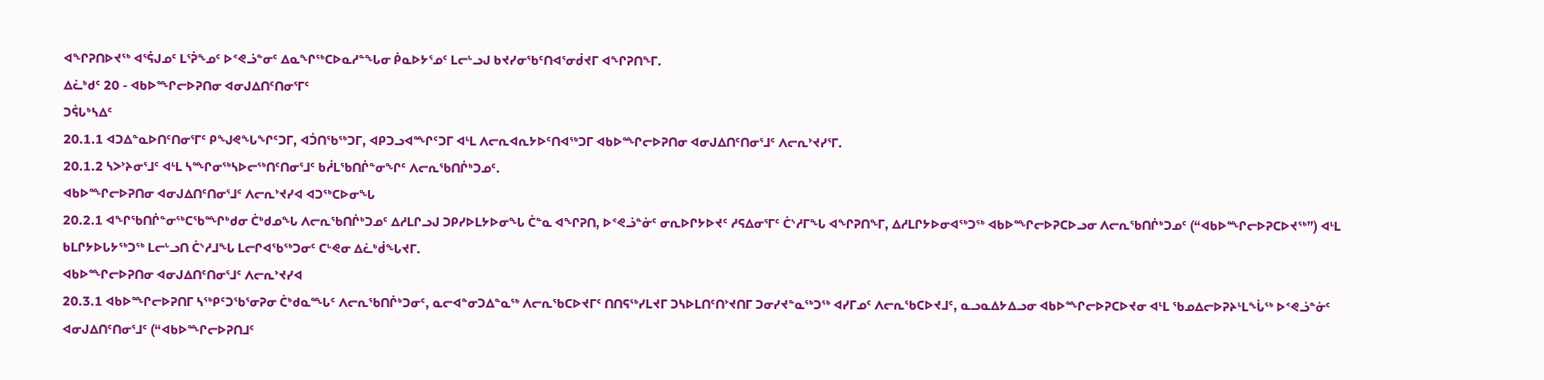ᐊᖏᕈᑎᐅᔪᖅ ᐊᕐᕌᒍᓄᑦ ᒪᕐᕉᖕᓄᑦ ᐅᕝᕙᓘᓐᓂᑦ ᐃᓇᖏᖅᑕᐅᓇᓱᓐᖓᓂ ᑮᓇᐅᔭᕐᓄᑦ ᒪᓕᒡᓗᒍ ᑲᔪᓯᓂᖃᑦᑎᐊᕐᓂᑰᔪᒥ ᐊᖏᕈᑎᖕᒥ.
ᐃᓛᒃᑯᑦ 20 - ᐊᑲᐅᙱᓕᐅᕈᑎᓂ ᐊᓂᒍᐃᑎᑦᑎᓂᕐᒥᑦ
ᑐᕌᒐᒃᓴᐃᑦ
20.1.1 ᐊᑐᐃᓐᓇᐅᑎᑦᑎᓂᕐᒥᑦ ᑭᖑᕙᖓᖏᑦᑐᒥ, ᐊᑑᑎᖃᖅᑐᒥ, ᐊᑭᑐᓗᐊᙱᑦᑐᒥ ᐊᒻᒪ ᐱᓕᕆᐊᕆᔭᐅᑦᑎᐊᖅᑐᒥ ᐊᑲᐅᙱᓕᐅᕈᑎᓂ ᐊᓂᒍᐃᑎᑦᑎᓂᕐᒧᑦ ᐱᓕᕆᔾᔪᓯᕐᒥ.
20.1.2 ᓴᐳᔾᔨᓂᕐᒧᑦ ᐊᒻᒪ ᓴᙱᓂᖅᓴᐅᓕᖅᑎᑦᑎᓂᕐᒧᑦ ᑲᓲᒪᖃᑎᒌᓐᓂᖏᑦ ᐱᓕᕆᖃᑎᒌᒃᑐᓄᑦ.
ᐊᑲᐅᙱᓕᐅᕈᑎᓂ ᐊᓂᒍᐃᑎᑦᑎᓂᕐᒧᑦ ᐱᓕᕆᔾᔪᓯᐊ ᐊᑐᖅᑕᐅᓂᖓ
20.2.1 ᐊᖏᖃᑎᒌᓐᓂᖅᑕᖃᙱᒃᑯᓂ ᑖᒃᑯᓄᖓ ᐱᓕᕆᖃᑎᒌᒃᑐᓄᑦ ᐃᓱᒪᒋᓗᒍ ᑐᑭᓯᐅᒪᔭᐅᓂᖓ ᑖᓐᓇ ᐊᖏᕈᑎ, ᐅᕝᕙᓘᓐᓃᑦ ᓂᕆᐅᒋᔭᐅᔪᑦ ᓱᕋᐃᓂᕐᒥᑦ ᑖᔅᓱᒥᖓ ᐊᖏᕈᑎᖕᒥ, ᐃᓱᒪᒋᔭᐅᓂᐊᖅᑐᖅ ᐊᑲᐅᙱᓕᐅᕈᑕᐅᓗᓂ ᐱᓕᕆᖃᑎᒌᒃᑐᓄᑦ (“ᐊᑲᐅᙱᓕᐅᕈᑕᐅᔪᖅ”) ᐊᒻᒪ ᑲᒪᒋᔭᐅᒐᔭᖅᑐᖅ ᒪᓕᒡᓗᑎ ᑖᔅᓱᒧᖓ ᒪᓕᒋᐊᖃᖅᑐᓂᑦ ᑕᒡᕙᓂ ᐃᓛᒃᑰᖓᔪᒥ.
ᐊᑲᐅᙱᓕᐅᕈᑎᓂ ᐊᓂᒍᐃᑎᑦᑎᓂᕐᒧᑦ ᐱᓕᕆᔾᔪᓯᐊ
20.3.1 ᐊᑲᐅᙱᓕᐅᕈᑎᒥ ᓴᖅᑭᑦᑐᖃᕐᓂᕈᓂ ᑖᒃᑯᓇᙵᑦ ᐱᓕᕆᖃᑎᒌᒃᑐᓂᑦ, ᓇᓕᐊᓐᓂᑐᐃᓐᓇᖅ ᐱᓕᕆᖃᑕᐅᔪᒥᑦ ᑎᑎᕋᖅᓯᒪᔪᒥ ᑐᓴᐅᒪᑎᑦᑎᔾᔪᑎᒥ ᑐᓂᓯᔪᓐᓇᖅᑐᖅ ᐊᓯᒥᓄᑦ ᐱᓕᕆᖃᑕᐅᔪᒧᑦ, ᓇᓗᓇᐃᔭᐃᓗᓂ ᐊᑲᐅᙱᓕᐅᕈᑕᐅᔪᓂ ᐊᒻᒪ ᖃᓄᐃᓕᐅᕈᔨᒻᒪᖔᖅ ᐅᕝᕙᓘᓐᓃᑦ ᐊᓂᒍᐃᑎᑦᑎᓂᕐᒧᑦ (“ᐊᑲᐅᙱᓕᐅᕈᑎᒧᑦ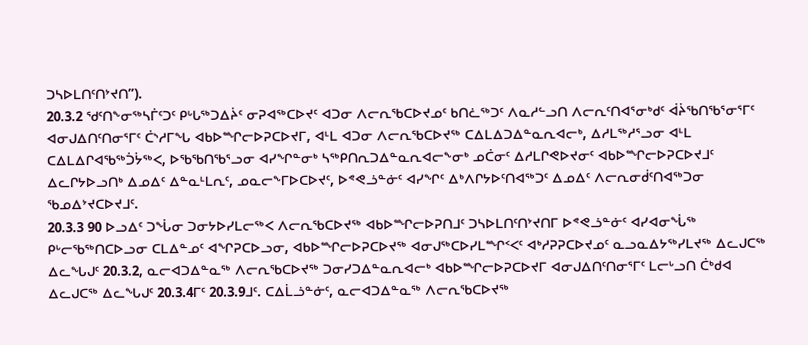ᑐᓴᐅᒪᑎᑦᑎᔾᔪᑎ”).
20.3.2 ᖁᑦᑎᖕᓂᖅᓴᒦᑦᑐᑦ ᑭᒡᒐᖅᑐᐃᔩᑦ ᓂᕈᐊᖅᑕᐅᔪᑦ ᐊᑐᓂ ᐱᓕᕆᖃᑕᐅᔪᓄᑦ ᑲᑎᓛᖅᑐᑦ ᐱᓇᓱᓪᓗᑎ ᐱᓕᕆᑦᑎᐊᕐᓂᒃᑯᑦ ᐋᔩᖃᑎᖃᕐᓂᕐᒥᑦ ᐊᓂᒍᐃᑎᑦᑎᓂᕐᒥᑦ ᑖᔅᓱᒥᖓ ᐊᑲᐅᙱᓕᐅᕈᑕᐅᔪᒥ, ᐊᒻᒪ ᐊᑐᓂ ᐱᓕᕆᖃᑕᐅᔪᖅ ᑕᐃᒪᐃᑐᐃᓐᓇᕆᐊᓕᒃ, ᐃᓱᒪᖅᓱᕐᓗᓂ ᐊᒻᒪ ᑕᐃᒪᐃᒋᐊᖃᖅᑑᔮᖅᐸ, ᐅᖃᖃᑎᖃᕐᓗᓂ ᐊᓯᖏᓐᓂᒃ ᓴᖅᑭᑎᕆᑐᐃᓐᓇᕆᐊᓕᖕᓂᒃ ᓄᑖᓂᑦ ᐃᓱᒪᒋᕙᐅᔪᓂᑦ ᐊᑲᐅᙱᓕᐅᕈᑕᐅᔪᒧᑦ ᐃᓚᒋᔭᐅᓗᑎᒃ ᐃᓄᐃᑦ ᐃᓐᓇᒻᒪᕆᑦ, ᓄᓇᓕᖕᒥᐅᑕᐅᔪᑦ, ᐅᕝᕙᓘᓐᓃᑦ ᐊᓯᖏᑦ ᐃᒃᐱᒋᔭᐅᑦᑎᐊᖅᑐᑦ ᐃᓄᐃᑦ ᐱᓕᕆᓂᑰᑦᑎᐊᖅᑐᓂ ᖃᓄᐃᔾᔪᑕᐅᔪᒧᑦ.
20.3.3 90 ᐅᓗᐃᑦ ᑐᖔᓂ ᑐᓂᔭᐅᓯᒪᓕᖅᐸ ᐱᓕᕆᖃᑕᐅᔪᖅ ᐊᑲᐅᙱᓕᐅᕈᑎᒧᑦ ᑐᓴᐅᒪᑎᑦᑎᔾᔪᑎᒥ ᐅᕝᕙᓘᓐᓃᑦ ᐊᓯᐊᓂᖔᖅ ᑭᒡᓕᖃᖅᑎᑕᐅᓗᓂ ᑕᒪᐃᓐᓄᑦ ᐊᖏᕈᑕᐅᓗᓂ, ᐊᑲᐅᙱᓕᐅᕈᑕᐅᔪᖅ ᐊᓂᒍᖅᑕᐅᓯᒪᙱᑉᐸᑦ ᐊᒃᓱᕈᕈᑕᐅᔪᓄᑦ ᓇᓗᓇᐃᔭᖅᓯᒪᔪᖅ ᐃᓚᒍᑕᖅ ᐃᓚᖓᒍᑦ 20.3.2, ᓇᓕᐊᑐᐃᓐᓇᖅ ᐱᓕᕆᖃᑕᐅᔪᖅ ᑐᓂᓯᑐᐃᓐᓇᕆᐊᓕᒃ ᐊᑲᐅᙱᓕᐅᕈᑕᐅᔪᒥ ᐊᓂᒍᐃᑎᑦᑎᓂᕐᒥᑦ ᒪᓕᒡᓗᑎ ᑖᒃᑯᐊ ᐃᓚᒍᑕᖅ ᐃᓚᖓᒍᑦ 20.3.4ᒥᑦ 20.3.9ᒧᑦ. ᑕᐃᒫᓘᓐᓃᑦ, ᓇᓕᐊᑐᐃᓐᓇᖅ ᐱᓕᕆᖃᑕᐅᔪᖅ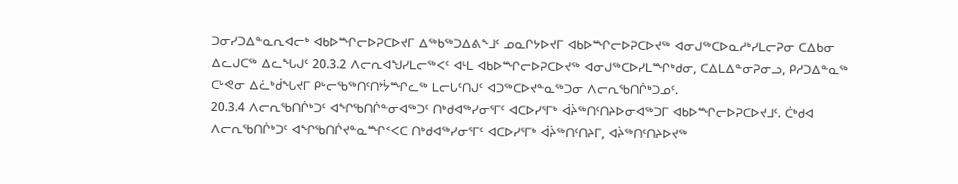ᑐᓂᓯᑐᐃᓐᓇᕆᐊᓕᒃ ᐊᑲᐅᙱᓕᐅᕈᑕᐅᔪᒥ ᐃᖅᑲᖅᑐᐃᕕᖕᒧᑦ ᓄᓇᒋᔭᐅᔪᒥ ᐊᑲᐅᙱᓕᐅᕈᑕᐅᔪᖅ ᐊᓂᒍᖅᑕᐅᓇᓱᒃᓯᒪᓕᕈᓂ ᑕᐃᑲᓂ ᐃᓚᒍᑕᖅ ᐃᓚᖓᒍᑦ 20.3.2 ᐱᓕᕆᐊᖑᓯᒪᓕᖅᐸᑦ ᐊᒻᒪ ᐊᑲᐅᙱᓕᐅᕈᑕᐅᔪᖅ ᐊᓂᒍᖅᑕᐅᓯᒪᙱᒃᑯᓂ, ᑕᐃᒪᐃᓐᓂᕈᓂᓗ, ᑭᓱᑐᐃᓐᓇᖅ ᑕᒡᕙᓂ ᐃᓛᒃᑰᖓᔪᒥ ᑭᒡᓕᖃᖅᑎᑦᑎᔾᔮᙱᓚᖅ ᒪᓕᒐᑦᑎᒍᑦ ᐊᑐᖅᑕᐅᔪᓐᓇᖅᑐᓂ ᐱᓕᕆᖃᑎᒌᒃᑐᓄᑦ.
20.3.4 ᐱᓕᕆᖃᑎᒌᒃᑐᑦ ᐊᖏᖃᑎᒌᓐᓂᐊᖅᑐᑦ ᑎᒃᑯᐊᖅᓯᓂᕐᒥᑦ ᐊᑕᐅᓯᕐᒥᒃ ᐋᔩᖅᑎᑦᑎᔨᐅᓂᐊᖅᑐᒥ ᐊᑲᐅᙱᓕᐅᕈᑕᐅᔪᒧᑦ. ᑖᒃᑯᐊ ᐱᓕᕆᖃᑎᒌᒃᑐᑦ ᐊᖏᖃᑎᒌᔪᓐᓇᙱᑉᐸᑕ ᑎᒃᑯᐊᖅᓯᓂᕐᒥᑦ ᐊᑕᐅᓯᕐᒥᒃ ᐋᔩᖅᑎᑦᑎᔨᒥ, ᐊᔩᖅᑎᑦᑎᔨᐅᔪᖅ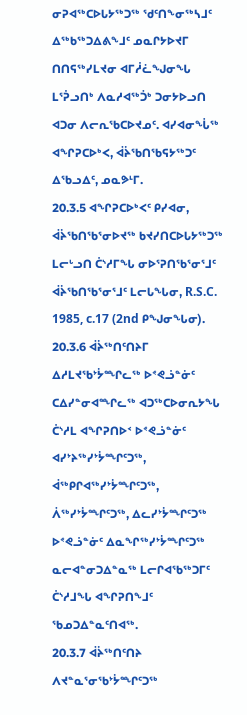ᓂᕈᐊᖅᑕᐅᒐᔭᖅᑐᖅ ᖁᑦᑎᖕᓂᖅᓴᒧᑦ ᐃᖅᑲᖅᑐᐃᕕᖕᒧᑦ ᓄᓇᒋᔭᐅᔪᒥ ᑎᑎᕋᖅᓯᒪᔪᓂ ᐊᒥᓲᓛᖑᓂᖓ ᒪᕐᕉᓗᑎᒃ ᐱᓇᓱᐊᖅᑑᒃ ᑐᓂᔭᐅᓗᑎ ᐊᑐᓂ ᐱᓕᕆᖃᑕᐅᔪᓄᑦ. ᐊᓯᐊᓂᖔᖅ ᐊᖏᕈᑕᐅᒃᐸ, ᐋᔩᖃᑎᖃᕋᔭᖅᑐᑦ ᐃᖃᓗᐃᑦ, ᓄᓇᕗᒻᒥ.
20.3.5 ᐊᖏᕈᑕᐅᒃᐸᑦ ᑭᓯᐊᓂ, ᐋᔩᖃᑎᖃᕐᓂᐅᔪᖅ ᑲᔪᓯᑎᑕᐅᒐᔭᖅᑐᖅ ᒪᓕᒡᓗᑎ ᑖᔅᓱᒥᖓ ᓂᐅᕐᕈᑎᖃᕐᓂᕐᒧᑦ ᐋᔩᖃᑎᖃᕐᓂᕐᒧᑦ ᒪᓕᒐᖓᓂ, R.S.C. 1985, c.17 (2nd ᑭᖑᓂᖓᓂ).
20.3.6 ᐋᔩᖅᑎᑦᑎᔨᒥ ᐃᓱᒪᔪᖃᔾᔮᙱᓚᖅ ᐅᕝᕙᓘᓐᓃᑦ ᑕᐃᓯᓐᓂᐊᙱᓚᖅ ᐊᑐᖅᑕᐅᓂᕆᔭᖓ ᑖᔅᓱᒪ ᐊᖏᕈᑎᐅᑉ ᐅᕝᕙᓘᓐᓃᑦ ᐊᓯᔾᔨᖅᓯᔾᔮᙱᑦᑐᖅ, ᐋᖅᑭᒋᐊᖅᓯᔾᔮᙱᑦᑐᖅ, ᐲᖅᓯᔾᔮᙱᑦᑐᖅ, ᐃᓚᓯᔾᔮᙱᑦᑐᖅ ᐅᕝᕙᓘᓐᓃᑦ ᐃᓇᖏᖅᓯᔾᔮᙱᑦᑐᖅ ᓇᓕᐊᓐᓂᑐᐃᓐᓇᖅ ᒪᓕᒋᐊᖃᖅᑐᒥᑦ ᑖᔅᓱᒧᖓ ᐊᖏᕈᑎᖕᒧᑦ ᖃᓄᑐᐃᓐᓇᑦᑎᐊᖅ.
20.3.7 ᐋᔩᖅᑎᑦᑎᔨ ᐱᔪᓐᓇᕐᓂᖃᔾᔮᙱᑦᑐᖅ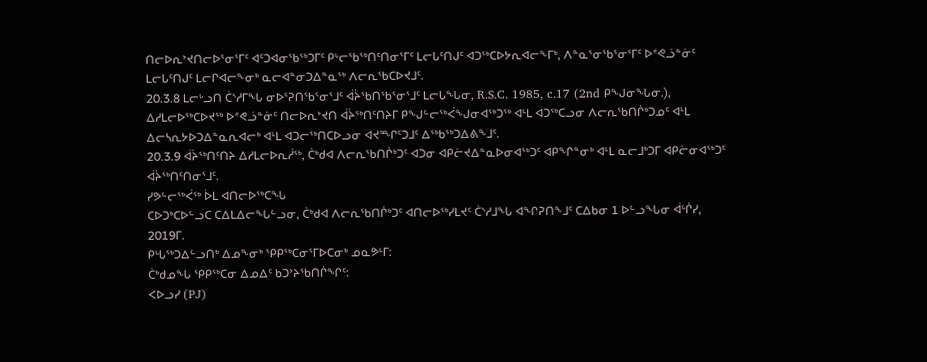ᑎᓕᐅᕆᔾᔪᑎᓕᐅᕐᓂᕐᒥᑦ ᐊᑦᑐᐊᓂᖃᖅᑐᒥᑦ ᑭᒡᓕᖃᖅᑎᑦᑎᓂᕐᒥᑦ ᒪᓕᒐᑦᑎᒍᑦ ᐊᑐᖅᑕᐅᔭᕆᐊᓕᖕᒥᒃ, ᐱᓐᓇᕐᓂᖃᕐᓂᕐᒥᑦ ᐅᕝᕙᓘᓐᓃᑦ ᒪᓕᒐᑦᑎᒍᑦ ᒪᓕᒋᐊᓕᖕᓂᒃ ᓇᓕᐊᓐᓂᑐᐃᓐᓇᖅ ᐱᓕᕆᖃᑕᐅᔪᒧᑦ.
20.3.8 ᒪᓕᒡᓗᑎ ᑖᔅᓱᒥᖓ ᓂᐅᕐᕈᑎᖃᕐᓂᕐᒧᑦ ᐋᔩᖃᑎᖃᕐᓂᕐᒧᑦ ᒪᓕᒐᖓᓂ, R.S.C. 1985, c.17 (2nd ᑭᖑᓂᖓᓂ.), ᐃᓱᒪᓕᐅᖅᑕᐅᔪᖅ ᐅᕝᕙᓘᓐᓃᑦ ᑎᓕᐅᕆᔾᔪᑎ ᐋᔩᖅᑎᑦᑎᔨᒥ ᑭᖑᓪᓕᖅᐹᖑᓂᐊᖅᑐᖅ ᐊᒻᒪ ᐊᑐᖅᑕᓗᓂ ᐱᓕᕆᖃᑎᒌᒃᑐᓄᑦ ᐊᒻᒪ ᐃᓕᓴᕆᔭᐅᑐᐃᓐᓇᕆᐊᓕᒃ ᐊᒻᒪ ᐊᑐᓕᖅᑎᑕᐅᓗᓂ ᐊᔪᙱᑦᑐᒧᑦ ᐃᖅᑲᖅᑐᐃᕕᖕᒧᑦ.
20.3.9 ᐋᔩᖅᑎᑦᑎᔨ ᐃᓱᒪᓕᐅᕆᓲᖅ, ᑖᒃᑯᐊ ᐱᓕᕆᖃᑎᒌᒃᑐᑦ ᐊᑐᓂ ᐊᑭᓖᔪᐃᓐᓇᐅᓂᐊᖅᑐᑦ ᐊᑭᖏᓐᓂᒃ ᐊᒻᒪ ᓇᓕᒧᒃᑐᒥ ᐊᑭᓖᓂᐊᖅᑐᑦ ᐋᔩᖅᑎᑦᑎᓂᕐᒧᑦ.
ᓯᕗᓪᓕᖅᐹᖅ ᐆᒪ ᐊᑎᓕᐅᖅᑕᖓ
ᑕᐅᑐᒃᑕᐅᓪᓗᑕ ᑕᐃᒪᐃᓕᖓᓪᓗᓂ, ᑖᒃᑯᐊ ᐱᓕᕆᖃᑎᒌᒃᑐᑦ ᐊᑎᓕᐅᖅᓯᒪᔪᑦ ᑖᔅᓱᒧᖓ ᐊᖏᕈᑎᖕᒧᑦ ᑕᐃᑲᓂ 1 ᐅᓪᓗᖓᓂ ᐋᒡᒌᓯ, 2019ᒥ.
ᑭᒡᒐᖅᑐᐃᓪᓗᑎᒃ ᐃᓄᖕᓂᒃ ᕿᑭᖅᑕᓂᕐᒥᐅᑕᓂᒃ ᓄᓇᕗᒻᒥ:
ᑖᒃᑯᓄᖓ ᕿᑭᖅᑕᓂ ᐃᓄᐃᑦ ᑲᑐᔾᔨᖃᑎᒌᖏᑦ:
ᐸᐅᓗᓯ (PJ)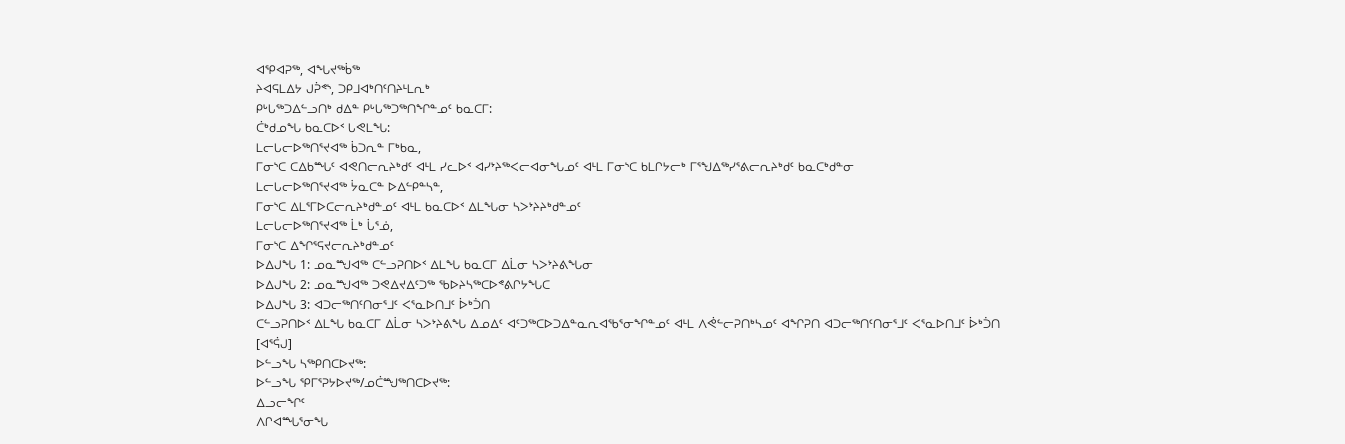ᐊᕿᐊᕈᖅ, ᐊᖓᔪᖅᑳᖅ
ᔨᐊᕋᒪᐃᔭ ᒍᕉᕝᔅ, ᑐᑭᒧᐊᒃᑎᑦᑎᔨᒻᒪᕆᒃ
ᑭᒡᒐᖅᑐᐃᓪᓗᑎᒃ ᑯᐃᓐ ᑭᒡᒐᖅᑐᖅᑎᖏᓐᓄᑦ ᑲᓇᑕᒥ:
ᑖᒃᑯᓄᖓ ᑲᓇᑕᐅᑉ ᒐᕙᒪᖓ:
ᒪᓕᒐᓕᐅᖅᑎᕐᔪᐊᖅ ᑳᑐᕆᓐ ᒥᒃᑲᓇ,
ᒥᓂᔅᑕ ᑕᐃᑲᙵᑦ ᐊᕙᑎᓕᕆᔨᒃᑯᑦ ᐊᒻᒪ ᓯᓚᐅᑉ ᐊᓯᔾᔨᖅᐸᓕᐊᓂᖓᓄᑦ ᐊᒻᒪ ᒥᓂᔅᑕ ᑲᒪᒋᔭᓕᒃ ᒥᕐᖑᐃᖅᓯᕐᕕᓕᕆᔨᒃᑯᑦ ᑲᓇᑕᒃᑯᓐᓂ
ᒪᓕᒐᓕᐅᖅᑎᕐᔪᐊᖅ ᔮᓇᑕᓐ ᐅᐃᓪᑭᓐᓴᓐ,
ᒥᓂᔅᑕ ᐃᒪᕐᒥᐅᑕᓕᕆᔨᒃᑯᓐᓄᑦ ᐊᒻᒪ ᑲᓇᑕᐅᑉ ᐃᒪᖓᓂ ᓴᐳᔾᔨᔨᒃᑯᓐᓄᑦ
ᒪᓕᒐᓕᐅᖅᑎᕐᔪᐊᖅ ᒫᒃ ᒑᕐᓅ,
ᒥᓂᔅᑕ ᐃᖏᕐᕋᔪᓕᕆᔨᒃᑯᓐᓄᑦ
ᐅᐃᒍᖓ 1: ᓄᓇᙳᐊᖅ ᑕᓪᓗᕈᑎᐅᑉ ᐃᒪᖓ ᑲᓇᑕᒥ ᐃᒫᓂ ᓴᐳᔾᔨᕕᖓᓂ
ᐅᐃᒍᖓ 2: ᓄᓇᙳᐊᖅ ᑐᕙᐃᔪᐃᑦᑐᖅ ᖃᐅᔨᓴᖅᑕᐅᕝᕕᒋᔭᖓᑕ
ᐅᐃᒍᖓ 3: ᐊᑐᓕᖅᑎᑦᑎᓂᕐᒧᑦ ᐸᕐᓇᐅᑎᒧᑦ ᐆᒃᑑᑎ
ᑕᓪᓗᕈᑎᐅᑉ ᐃᒪᖓ ᑲᓇᑕᒥ ᐃᒫᓂ ᓴᐳᔾᔨᕕᖓ ᐃᓄᐃᑦ ᐊᑦᑐᖅᑕᐅᑐᐃᓐᓇᕆᐊᖃᕐᓂᖏᓐᓄᑦ ᐊᒻᒪ ᐱᕚᓪᓕᕈᑎᒃᓴᓄᑦ ᐊᖏᕈᑎ ᐊᑐᓕᖅᑎᑦᑎᓂᕐᒧᑦ ᐸᕐᓇᐅᑎᒧᑦ ᐆᒃᑑᑎ
[ᐊᕐᕌᒍ]
ᐅᓪᓗᖓ ᓴᖅᑭᑎᑕᐅᔪᖅ:
ᐅᓪᓗᖓ ᕿᒥᕐᕈᔭᐅᔪᖅ/ᓄᑖᙳᖅᑎᑕᐅᔪᖅ:
ᐃᓗᓕᖏᑦ
ᐱᒋᐊᙵᕐᓂᖓ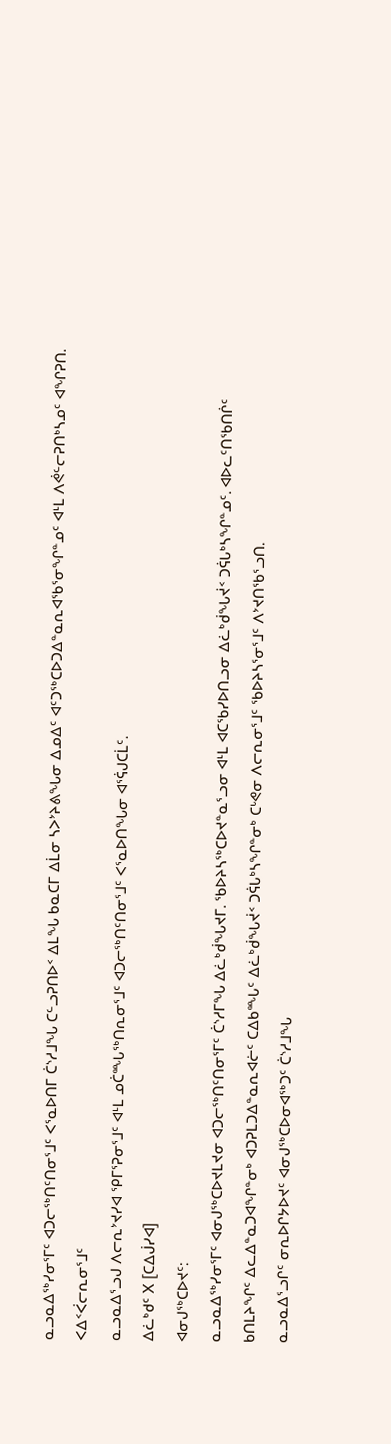ᓇᓗᓇᐃᖅᓯᓂᕐᒥᑦ ᐊᑐᓕᖅᑎᑦᑎᓂᕐᒧᑦ ᐸᕐᓇᐅᑎᒥ ᑖᔅᓱᒧᖓ ᑕᓪᓗᕈᑎᐅᑉ ᐃᒪᖓ ᑲᓇᑕᒥ ᐃᒫᓂ ᓴᐳᔾᔨᕕᖓᓂ ᐃᓄᐃᑦ ᐊᑦᑐᖅᑕᐅᑐᐃᓐᓇᕆᐊᖃᕐᓂᖏᓐᓄᑦ ᐊᒻᒪ ᐱᕚᓪᓕᕈᑎᒃᓴᓄᑦ ᐊᖏᕈᑎ.
ᐸᐃᑉᐹᓕᕆᓂᕐᒧᑦ
ᓇᓗᓇᐃᕐᓗᒍ ᐱᓕᕆᔾᔪᓯᐊ ᕿᒥᕐᕈᓂᕐᒧᑦ ᐊᒻᒪ ᓄᑖᙵᖅᑎᕆᓂᕐᒧᑦ ᐊᑐᓕᖅᑎᑦᑎᓂᕐᒧᑦ ᐸᕐᓇᐅᑎᖓᓂ ᐊᕐᕌᒍᑕᒫᑦ.
ᐃᓛᒃᑯᑦ X [ᑕᐃᒎᓯᐊ]
ᐊᓂᒍᖅᑕᐅᔪᑦ:
ᓇᓗᓇᐃᖅᓯᓂᕐᒥᑦ ᐊᓂᒍᖅᑕᐅᔪᒪᔪᓂ ᐊᑐᓕᖅᑎᑦᑎᓂᕐᒥᑦ ᑖᔅᓱᒥᖓ ᐃᓛᒃᑰᖓᔪᒥ. ᖃᐅᔨᓴᖅᑕᐅᔪᓐᓇᕐᓗᓂ ᐊᒻᒪ ᐊᑕᖃᓯᐅᑎᓗᓂ ᐃᓛᒃᑰᖓᔫᑉ ᑐᕌᒐᒃᓴᖏᓐᓄᑦ. ᐊᐅᓚᑦᑎᖃᑎᒌᑦ ᑲᑎᒪᔨᖏᑦ ᐃᓚᐃᓐᓇᑐᐊᖏᓐᓂᒃ ᐊᑐᕈᒪᑐᐃᓐᓇᕆᐊᓖᑦ ᑕᐃᑲᙵᑦ ᐃᓛᒃᑰᖓᔫᑉ ᑐᕌᒐᒃᓴᖏᓐᓂᒃ ᑕᒡᕙᓂ ᐱᓕᕆᓂᕐᒧᑦ ᖃᐅᔨᓴᕐᓂᕐᒧᑦ ᐱᔾᔪᑎᖃᕐᓗᑎ.
ᓇᓗᓇᐃᕐᓗᒋᑦ ᓂᕆᐅᒋᔭᐅᔪᑦ ᐊᓂᒍᖅᑕᐅᓂᐊᖅᑐᑦ ᑖᔅᓱᒧᖓ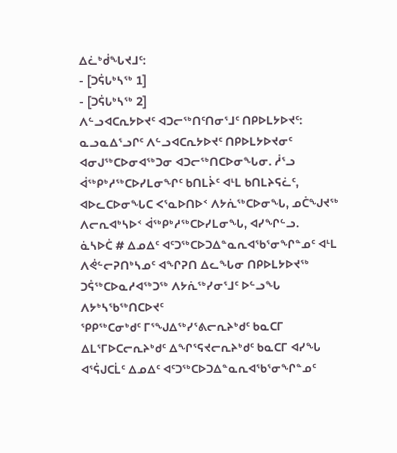ᐃᓛᒃᑰᖓᔪᒧᑦ:
- [ᑐᕌᒐᒃᓴᖅ 1]
- [ᑐᕌᒐᒃᓴᖅ 2]
ᐱᓪᓗᐊᑕᕆᔭᐅᔪᑦ ᐊᑐᓕᖅᑎᑦᑎᓂᕐᒧᑦ ᑎᑭᐅᒪᔭᐅᔪᑦ:
ᓇᓗᓇᐃᕐᓗᒋᑦ ᐱᓪᓗᐊᑕᕆᔭᐅᔪᑦ ᑎᑭᐅᒪᔭᐅᔪᓂᑦ ᐊᓂᒍᖅᑕᐅᓂᐊᖅᑐᓂ ᐊᑐᓕᖅᑎᑕᐅᓂᖓᓂ. ᓲᕐᓗ ᐋᖅᑭᒃᓱᖅᑕᐅᓯᒪᓂᖏᑦ ᑲᑎᒪᔩᑦ ᐊᒻᒪ ᑲᑎᒪᔨᕋᓛᑦ, ᐊᐅᓚᑕᐅᓂᖓᑕ ᐸᕐᓇᐅᑎᐅᑉ ᐱᔭᕇᖅᑕᐅᓂᖓ, ᓄᑖᖑᔪᖅ ᐱᓕᕆᐊᒃᓴᐅᑉ ᐋᖅᑭᒃᓱᖅᑕᐅᓯᒪᓂᖓ, ᐊᓯᖏᓪᓗ.
ᓈᓴᐅᑖ # ᐃᓄᐃᑦ ᐊᑦᑐᖅᑕᐅᑐᐃᓐᓇᕆᐊᖃᕐᓂᖏᓐᓄᑦ ᐊᒻᒪ ᐱᕚᓪᓕᕈᑎᒃᓴᓄᑦ ᐊᖏᕈᑎ ᐃᓚᖓᓂ ᑎᑭᐅᒪᔭᐅᔪᖅ ᑐᕌᖅᑕᐅᓇᓱᐊᖅᑐᖅ ᐱᔭᕇᖅᓯᓂᕐᒧᑦ ᐅᓪᓗᖓ ᐱᔭᒃᓴᖃᖅᑎᑕᐅᔪᑦ
ᕿᑭᖅᑕᓂᒃᑯᑦ ᒥᕐᖑᐃᖅᓯᕐᕕᓕᕆᔨᒃᑯᑦ ᑲᓇᑕᒥ ᐃᒪᕐᒥᐅᑕᓕᕆᔨᒃᑯᑦ ᐃᖏᕐᕋᔪᓕᕆᔨᒃᑯᑦ ᑲᓇᑕᒥ ᐊᓯᖓ
ᐊᕐᕌᒍᑕᒫᑦ ᐃᓄᐃᑦ ᐊᑦᑐᖅᑕᐅᑐᐃᓐᓇᕆᐊᖃᕐᓂᖏᓐᓄᑦ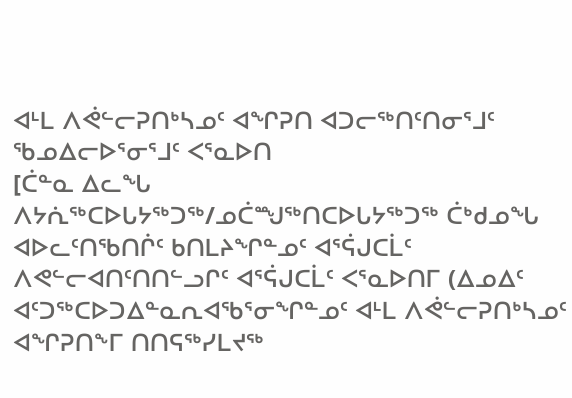ᐊᒻᒪ ᐱᕚᓪᓕᕈᑎᒃᓴᓄᑦ ᐊᖏᕈᑎ ᐊᑐᓕᖅᑎᑦᑎᓂᕐᒧᑦ ᖃᓄᐃᓕᐅᕐᓂᕐᒧᑦ ᐸᕐᓇᐅᑎ
[ᑖᓐᓇ ᐃᓚᖓ ᐱᔭᕇᖅᑕᐅᒐᔭᖅᑐᖅ/ᓄᑖᙳᖅᑎᑕᐅᒐᔭᖅᑐᖅ ᑖᒃᑯᓄᖓ ᐊᐅᓚᑦᑎᖃᑎᒌᑦ ᑲᑎᒪᔨᖏᓐᓄᑦ ᐊᕐᕌᒍᑕᒫᑦ ᐱᕙᓪᓕᐊᑎᑦᑎᑎᓪᓗᒋᑦ ᐊᕐᕌᒍᑕᒫᑦ ᐸᕐᓇᐅᑎᒥ (ᐃᓄᐃᑦ ᐊᑦᑐᖅᑕᐅᑐᐃᓐᓇᕆᐊᖃᕐᓂᖏᓐᓄᑦ ᐊᒻᒪ ᐱᕚᓪᓕᕈᑎᒃᓴᓄᑦ ᐊᖏᕈᑎᖕᒥ ᑎᑎᕋᖅᓯᒪᔪᖅ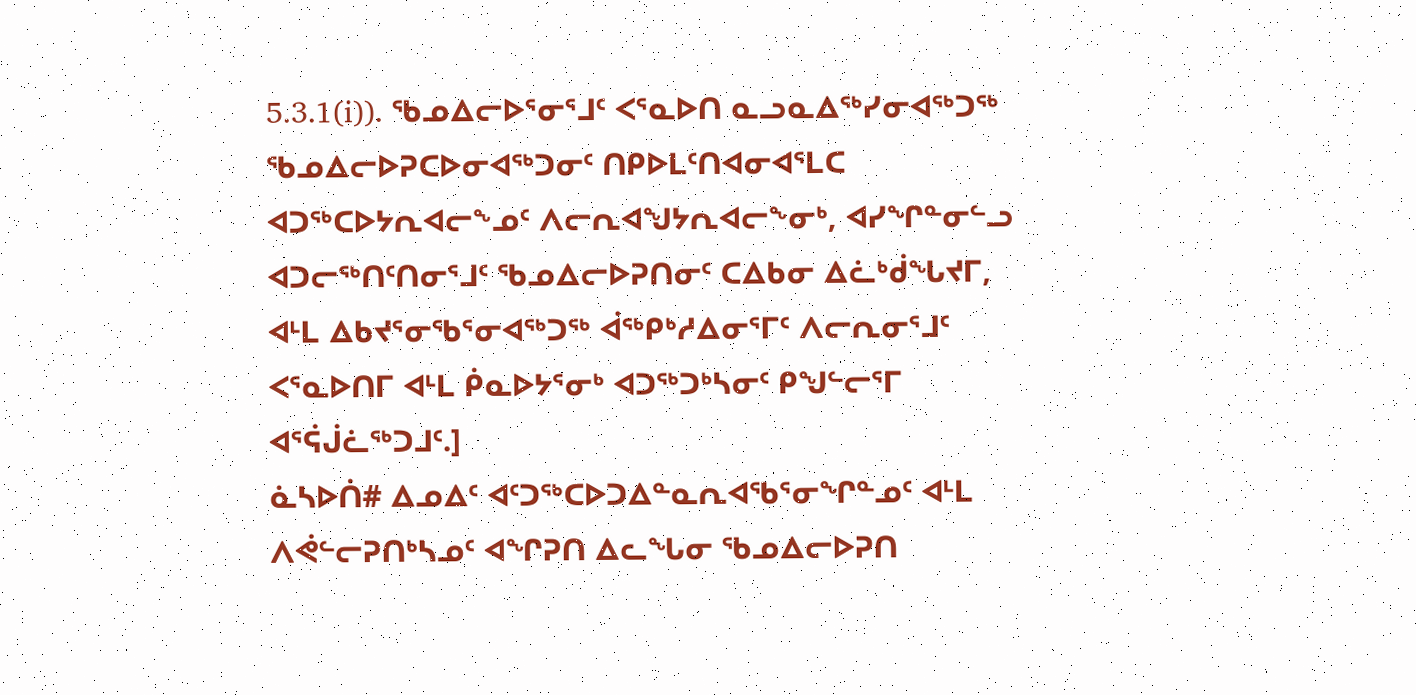5.3.1(i)). ᖃᓄᐃᓕᐅᕐᓂᕐᒧᑦ ᐸᕐᓇᐅᑎ ᓇᓗᓇᐃᖅᓯᓂᐊᖅᑐᖅ ᖃᓄᐃᓕᐅᕈᑕᐅᓂᐊᖅᑐᓂᑦ ᑎᑭᐅᒪᑦᑎᐊᓂᐊᕐᒪᑕ ᐊᑐᖅᑕᐅᔭᕆᐊᓕᖕᓄᑦ ᐱᓕᕆᐊᖑᔭᕆᐊᓕᖕᓂᒃ, ᐊᓯᖏᓐᓂᓪᓗ ᐊᑐᓕᖅᑎᑦᑎᓂᕐᒧᑦ ᖃᓄᐃᓕᐅᕈᑎᓂᑦ ᑕᐃᑲᓂ ᐃᓛᒃᑰᖓᔪᒥ, ᐊᒻᒪ ᐃᑲᔪᕐᓂᖃᕐᓂᐊᖅᑐᖅ ᐋᖅᑭᒃᓱᐃᓂᕐᒥᑦ ᐱᓕᕆᓂᕐᒧᑦ ᐸᕐᓇᐅᑎᒥ ᐊᒻᒪ ᑮᓇᐅᔭᕐᓂᒃ ᐊᑐᖅᑐᒃᓴᓂᑦ ᑭᖑᓪᓕᕐᒥ ᐊᕐᕌᒎᓛᖅᑐᒧᑦ.]
ᓈᓴᐅᑏ# ᐃᓄᐃᑦ ᐊᑦᑐᖅᑕᐅᑐᐃᓐᓇᕆᐊᖃᕐᓂᖏᓐᓄᑦ ᐊᒻᒪ ᐱᕚᓪᓕᕈᑎᒃᓴᓄᑦ ᐊᖏᕈᑎ ᐃᓚᖓᓂ ᖃᓄᐃᓕᐅᕈᑎ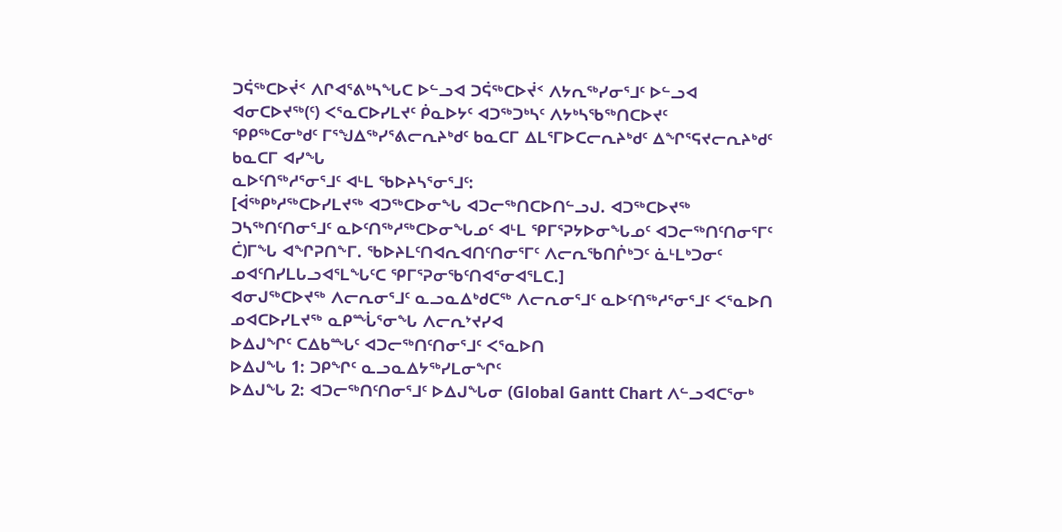ᑐᕌᖅᑕᐅᔫᑉ ᐱᒋᐊᕐᕕᒃᓴᖓᑕ ᐅᓪᓗᐊ ᑐᕌᖅᑕᐅᔫᑉ ᐱᔭᕆᖅᓯᓂᕐᒧᑦ ᐅᓪᓗᐊ ᐊᓂᑕᐅᔪᖅ(ᑦ) ᐸᕐᓇᑕᐅᓯᒪᔪᑦ ᑮᓇᐅᔭᑦ ᐊᑐᖅᑐᒃᓴᑦ ᐱᔭᒃᓴᖃᖅᑎᑕᐅᔪᑦ
ᕿᑭᖅᑕᓂᒃᑯᑦ ᒥᕐᖑᐃᖅᓯᕐᕕᓕᕆᔨᒃᑯᑦ ᑲᓇᑕᒥ ᐃᒪᕐᒥᐅᑕᓕᕆᔨᒃᑯᑦ ᐃᖏᕐᕋᔪᓕᕆᔨᒃᑯᑦ ᑲᓇᑕᒥ ᐊᓯᖓ
ᓇᐅᑦᑎᖅᓱᕐᓂᕐᒧᑦ ᐊᒻᒪ ᖃᐅᔨᓴᕐᓂᕐᒧᑦ:
[ᐋᖅᑭᒃᓱᖅᑕᐅᓯᒪᔪᖅ ᐊᑐᖅᑕᐅᓂᖓ ᐊᑐᓕᖅᑎᑕᐅᑎᓪᓗᒍ. ᐊᑐᖅᑕᐅᔪᖅ ᑐᓴᖅᑎᑦᑎᓂᕐᒧᑦ ᓇᐅᑦᑎᖅᓱᖅᑕᐅᓂᖓᓄᑦ ᐊᒻᒪ ᕿᒥᕐᕈᔭᐅᓂᖓᓄᑦ ᐊᑐᓕᖅᑎᑦᑎᓂᕐᒥᑦ ᑖ)ᒥᖓ ᐊᖏᕈᑎᖕᒥ. ᖃᐅᔨᒪᑦᑎᐊᕆᐊᑎᑦᑎᓂᕐᒥᑦ ᐱᓕᕆᖃᑎᒌᒃᑐᑦ ᓈᒻᒪᒃᑐᓂᑦ ᓄᐊᑦᑎᓯᒪᒐᓗᐊᕐᒪᖓᑦᑕ ᕿᒥᕐᕈᓂᖃᑦᑎᐊᕐᓂᐊᕐᒪᑕ.]
ᐊᓂᒍᖅᑕᐅᔪᖅ ᐱᓕᕆᓂᕐᒧᑦ ᓇᓗᓇᐃᒃᑯᑕᖅ ᐱᓕᕆᓂᕐᒧᑦ ᓇᐅᑦᑎᖅᓱᕐᓂᕐᒧᑦ ᐸᕐᓇᐅᑎ
ᓄᐊᑕᐅᓯᒪᔪᖅ ᓇᑭᙶᕐᓂᖓ ᐱᓕᕆᔾᔪᓯᐊ
ᐅᐃᒍᖏᑦ ᑕᐃᑲᙵᑦ ᐊᑐᓕᖅᑎᑦᑎᓂᕐᒧᑦ ᐸᕐᓇᐅᑎ
ᐅᐃᒍᖓ 1: ᑐᑭᖏᑦ ᓇᓗᓇᐃᔭᖅᓯᒪᓂᖏᑦ
ᐅᐃᒍᖓ 2: ᐊᑐᓕᖅᑎᑦᑎᓂᕐᒧᑦ ᐅᐃᒍᖓᓂ (Global Gantt Chart ᐱᓪᓗᐊᑕᕐᓂᒃ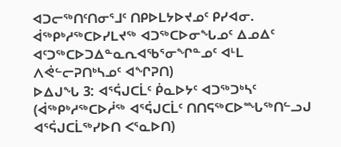ᐊᑐᓕᖅᑎᑦᑎᓂᕐᒧᑦ ᑎᑭᐅᒪᔭᐅᔪᓄᑦ ᑭᓯᐊᓂ. ᐋᖅᑭᒃᓱᖅᑕᐅᓯᒪᔪᖅ ᐊᑐᖅᑕᐅᓂᖓᓄᑦ ᐃᓄᐃᑦ ᐊᑦᑐᖅᑕᐅᑐᐃᓐᓇᕆᐊᖃᕐᓂᖏᓐᓄᑦ ᐊᒻᒪ ᐱᕚᓪᓕᕈᑎᒃᓴᓄᑦ ᐊᖏᕈᑎ)
ᐅᐃᒍᖓ 3: ᐊᕐᕌᒍᑕᒫᑦ ᑮᓇᐅᔭᑦ ᐊᑐᖅᑐᒃᓴᑦ (ᐋᖅᑭᒃᓱᖅᑕᐅᓲᖅ ᐊᕐᕌᒍᑕᒫᑦ ᑎᑎᕋᖅᑕᐅᙵᖅᑎᓪᓗᒍ ᐊᕐᕌᒍᑕᒫᖅᓯᐅᑎ ᐸᕐᓇᐅᑎ)